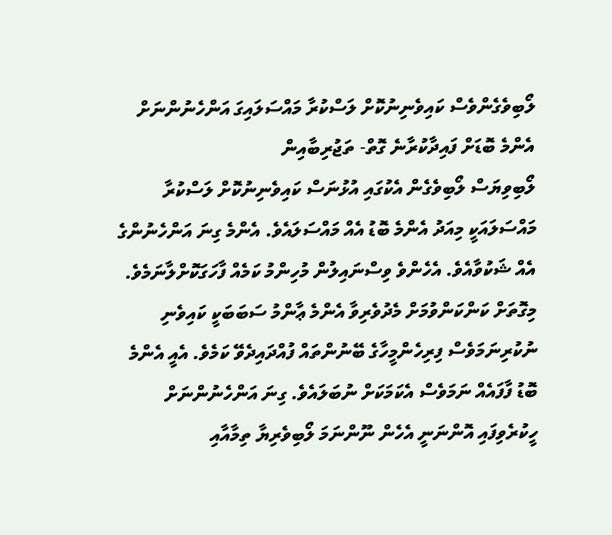ލޯބިވެގެންވެސް ކައިވެނިނުކޮށް ލަސްކުރާ މައްސަލައިގަ އަންހެނުންނަށް އެންމެ ބޮޑަށް ފައިދާކުރާނެ ގޮތް- ތަޖުރިބާއިން
ލޯބިވިޔަސް ލޯބިވެގެން އެކުގައި އުޅުނަސް ކައިވެނިނުކޮށް ލަސްކުރާ މައްސަލައަކީ މިއަދު އެންމެ ބޮޑު އެއް މައްސަލައެވެ. އެންމެ ގިނަ އަންހެނުންގެ އެއް ޝަކުވާއެވެ. އެހެންވެ ވިސްނައިލުން މުހިންމު ކަމެއް ފާހަގަކޮށްލާނަމެވެ.
މިގޮތަށް ކަންކަންވުމަށް މެދުވެރިވާ އެންމެ ޢާންމު ސަބަބަކީ ކައިވެނި ނުކުރިނަމަވެސް ފިރިހެންމީހާގެ ބޭނުންތައް ފުއްދައިދެވޭ ކަމެވެ. އެއީ އެންމެ ބޮޑު ފާފައެއް ނަމަވެސް އެކަމަކަށް ނުބަލައެވެ. ގިނަ އަންހެނުންނަށް ހީކުރެވިފައި އޮންނަނީ އެހެން ނޫންނަމަ ލޯބިވެރިޔާ ތިމާއާއި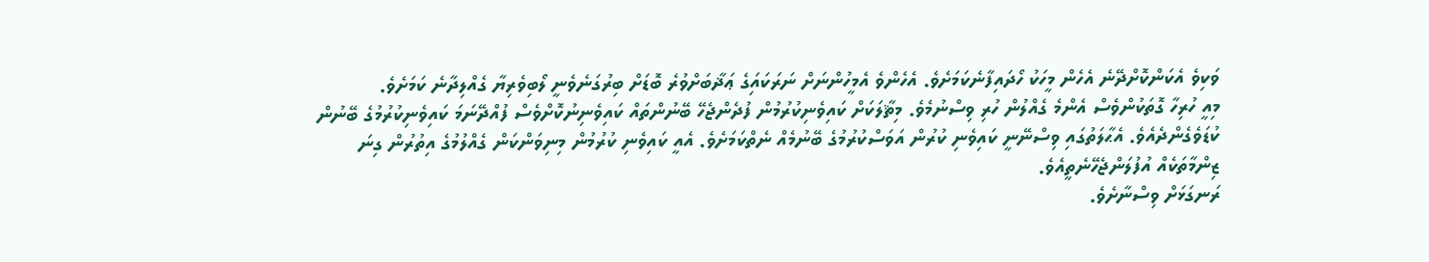ވަކިވެ އެކަންކޮށްދޭނެ އެހެން މީހަކު ހޯދައިފާނެކަމަށެވެ. އެހެންވެ އެމީހުންނަށް ނަރަކައަިގެ ޢަޛާބަށްވުރެ ބޮޑަށް ބިރުގަނެވެނީ ލޯބިވެރިޔާ ގެއްލިދާނެ ކަމަށެވެ.
މިއީ ހުރިހާ ގޮތަކުންވެސް އެންމެ ގެއްލުން ހުރި ވިސްނުމެވެ. މިޘާލަކަށް ކައިވެނިކުރުމުން ފުދެންޖެހޭ ބޭނުންތައް ކައިވެނިނުކޮށްވެސް ފުއްދޭނަމަ ކައިވެނިކުރުމުގެ ބޭނުން ކުޑަވެގެންދެއެވެ. އެޙާލަތުގައި ވިސްނޭނީ ކައިވެނި ކުރުން އަވަސްކުރުމުގެ ބޭނުމެއް ނެތްކަމަށެވެ. އެއީ ކައިވެނި ކުރުމުން މިނިވަންކަން ގެއްލުމުގެ އިތުރުން ގިނަ ޒިންމާތަކެއް އުފުލަންޖެހޭނެތީއެވެ.
ރަނގަޅަށް ވިސްނާށެވެ.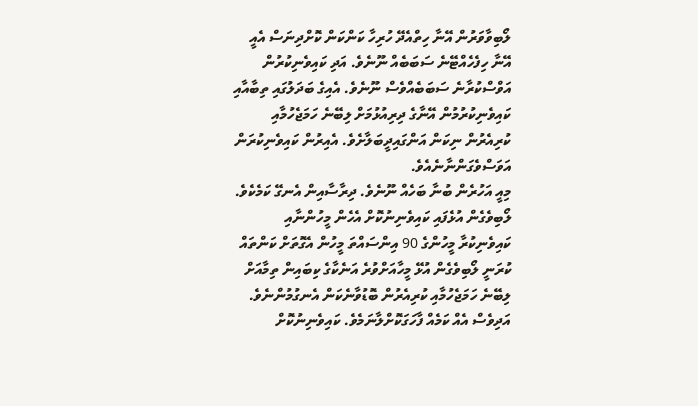ލޯބިވާވަރުން އޭނާ ހިތްއެދޭ ހުރިހާ ކަންކަން ކޮށްދިނަސް އެއީ އޭނާ ހިފެހެއްޓޭނެ ސަބަބެއް ނޫނެވެ. އަދި ކައިވެނިކުރުން އަވްސްކުރާނެ ސަބަބެއްވެސް ނޫނެވެ. އެއިގެ ބަދަލުގައި ތިބާއާއި ކައިވެނިކުރުމުން އޭނާގެ ދިރިއުޅުމަށް ލިބޭނެ ހަމަޖެހުމާއި ކުރިއެރުން ނިކަން އަންގައިދީބަލާށެވެ. އެއިރުން ކައިވެނިކުރަން އަވަސްވެގަންނާނެއެވެ.
މިއީ އަހުރެން ބުނާ ބަހެއް ނޫނެވެ. ދިރާސާއިން އެނގޭ ކަމެކެވެ. ލޯބިވެގެން އުޅެފައި ކައިވެނިނުކޮށް އެހެން މީހުންނާއި ކައިވެނިކުރާ މީހުންގެ 90 އިންސައްތަ މީހުން އެގޮތަށް ކަންތައް ކުރަނީ ލޯބިވެގެން އުޅޭ މީހާއަށްވުރެ އަނެކާގެ ކިބައިން ތިމާއަށް ލިބޭނެ ހަމަޖެހުމާއި ކުރިއެރުން ބޮޑުވާނެކަން އެނގުމުންނެވެ.
އަދިވެސް އެއް ކަމެއް ފާހަގަކޮށްލާނަމެވެ. ކައިވެނިނުކޮށް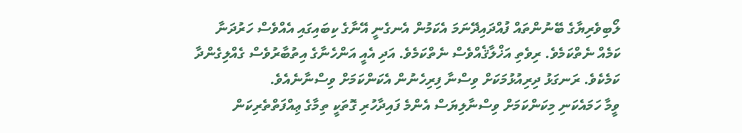ލޯބިވެރިޔާގެ ބޭނުންތައް ފުއްދައިދޭނަމަ އެކަމުން އެނގެނީ އޭނާގެ ކިބައިގައި އެއްވެސް ހަރުދަނާ ކަމެއް ނެތްކަމެވެ. ރިވެތި އަޚްލާޤެއްވެސް ނެތްކަމެވެ. އަދި އެއީ އަންހެނާގެ އިތުބާރުވެސް ގެއްލިގެންދާ ކަމެކެވެ. ރަނގަޅު ދިރިއުޅުމަކަށް ވިސްނާ ފިރިހެނުން އެކަންކަމަށް ވިސްނާނެއެވެ.
ވީމާ ހަމައެކަނި މިކަންކަމަށް ވިސްނާލިޔަސް އެންމެ ފައިދާހުރި ގޮތަކީ ތިމާގެ ޢިއްފަތްތެރިކަން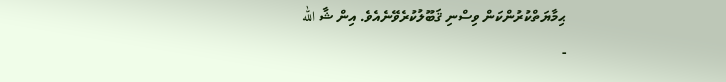ޙިމާޔަތްކުރުންކަން ވިސްނި ޤަބޫލުކުރެވޭނެއެވެ. އިން ޝާ الله
-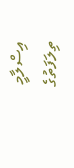އިސްލާމީ ތިލަފަތުގެ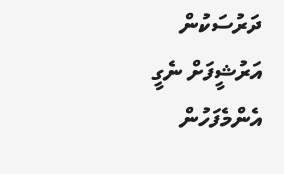ދަރުސަކުން
އަރުޝީފަށް ނެގީ
އެންމެފަހުން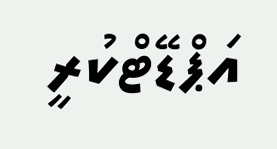އަޕްޑޭޓްކުރީ